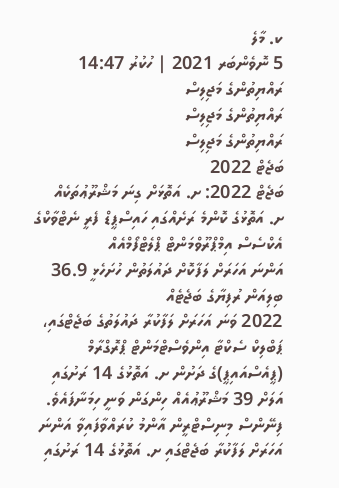ކ. މާލެ
5 ނޮވެންބަރ 2021 | ހުކުރު 14:47
ރައްޔިތުންގެ މަޖިލިސް
ރައްޔިތުންގެ މަޖިލިސް
ރައްޔިތުންގެ މަޖިލިސް
ބަޖެޓް 2022
ބަޖެޓް 2022: ށ. އަތޮޅަށް ގިނަ މަޝްރޫޢުތަކެއް
ށ. އަތޮޅުގެ ކޮންމެ ރަށެއްގައި ހައިސްޕީޑް ފެރީ ނެޓްވާކްގެ އެކްސެސް އިމްޕްރޫވްމަންޓް ޕްލެޓްފޯމްއެއް
އަންނަ އަހަރަށް ލަފާކޮށް ދައުލަތުން ހުށަހެޅީ 36.9 ބިލިއަން ރުފިޔާގެ ބަޖެޓެއް
2022 ވަނަ އަހަރަށް ލަފާކުރާ ދައުލަތުގެ ބަޖެޓްގައި، ޕަބްލިކް ސެކްޓާ އިންވެސްޓްމަންޓް ޕްރޮގްރާމް (ޕީއެސްއައިޕީ)ގެ ދަށުން ށ. އަތޮޅުގެ 14 ރަށުގައި އަލަށް 39 މަޝްރޫޢުއެއް ހިންގަން ވަނީ ހިމަނާފައެވެ.
ފިނޭންސް މިނިސްޓްރީން އާންމު ކުރައްވާފައިވާ އަންނަ އަހަރަށް ލަފާކުރާ ބަޖެޓްގައި ށ. އަތޮޅުގެ 14 ރަށުގައި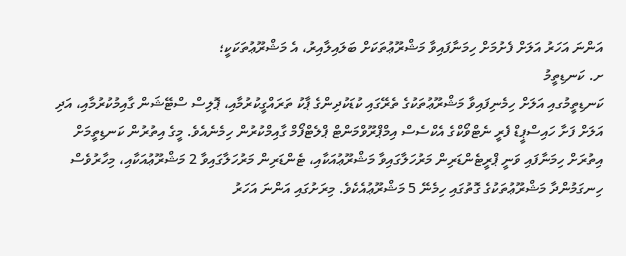އަންނަ އަހަރު އަލަށް ފެށުމަށް ހިމަނާފައިވާ މަޝްރޫޢުތަކަށް ބަލައިލާއިރު، އެ މަޝްރޫޢުތަކަކީ؛
ށ. ކަނޑިތީމު
ކަނޑިތީމުގއި އަލަށް ހިމެނިފައިވާ މަޝްރޫޢުތަކުގެ ތެރޭގައި ކުޑަކުދިންގެ ޕާކު ތަރައްގީކުރުމާއި، ޕޮލިސް ސްޓޭޝަން ގާއިމުކުރުމާއި، އަދި އަލަށް ފަށާ ހައިސްޕީޑް ފެރީ ނެޓްވޯކްގެ އެކްސެސް އިމްޕްރޫވްމަންޓް ޕްލެޓްފޯމް ގާއިމްކުރުން ހިމެނެއެވެ. މީގެ އިތުރުން ކަނޑިތީމަށް އިތުރަށް ހިމަނާފައި ވަނީ ޕްރީޓެންޑަރިން މަރުހަލާގައިވާ މަޝްރޫޢުއަކާއި، ޓެންޑަރިން މަރުހަލާގައިވާ 2 މަޝްރޫޢުއަކާއި، މިހާރުވެސް ހިނގަމުންދާ މަޝްރޫޢުތަކުގެ ގޮތުގައި ހިމެނޭ 5 މަޝްރޫޢުއެކެވެ. މިރަށުގައި އަންނަ އަހަރު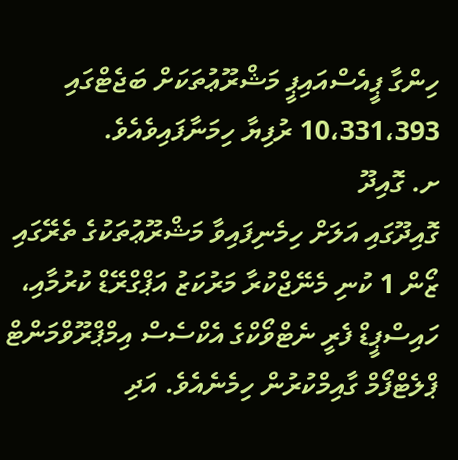ހިންގާ ޕީއެސްއައިޕީ މަޝްރޫޢުތަކަށް ބަޖެޓްގައި 10،331،393 ރުފިޔާ ހިމަނާފައިވެއެވެ.
ށ. ގޮއިދޫ
ގޮއިދޫގައި އަލަށް ހިމެނިފައިވާ މަޝްރޫޢުތަކުގެ ތެރޭގައި ޒޯން 1 ކުނި މެނޭޖްކުރާ މަރުކަޒު އަޕްގްރޭޑް ކުރުމާއި، ހައިސްޕީޑް ފެރީ ނެޓްވޯކްގެ އެކްސެސް އިމްޕްރޫވްމަންޓް ޕްލެޓްފޯމް ގާއިމްކުރުން ހިމެނެއެވެ. އަދި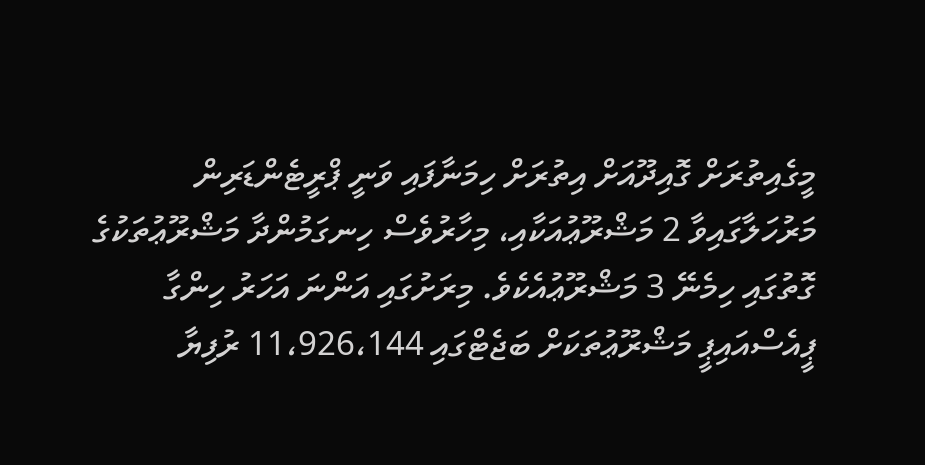މީގެއިތުރަށް ގޮއިދޫއަށް އިތުރަށް ހިމަނާފައި ވަނީ ޕްރީޓެންޑަރިން މަރުހަލާގައިވާ 2 މަޝްރޫޢުއަކާއި، މިހާރުވެސް ހިނގަމުންދާ މަޝްރޫޢުތަކުގެ ގޮތުގައި ހިމެނޭ 3 މަޝްރޫޢުއެކެވެ. މިރަށުގައި އަންނަ އަހަރު ހިންގާ ޕީއެސްއައިޕީ މަޝްރޫޢުތަކަށް ބަޖެޓްގައި 11،926،144 ރުފިޔާ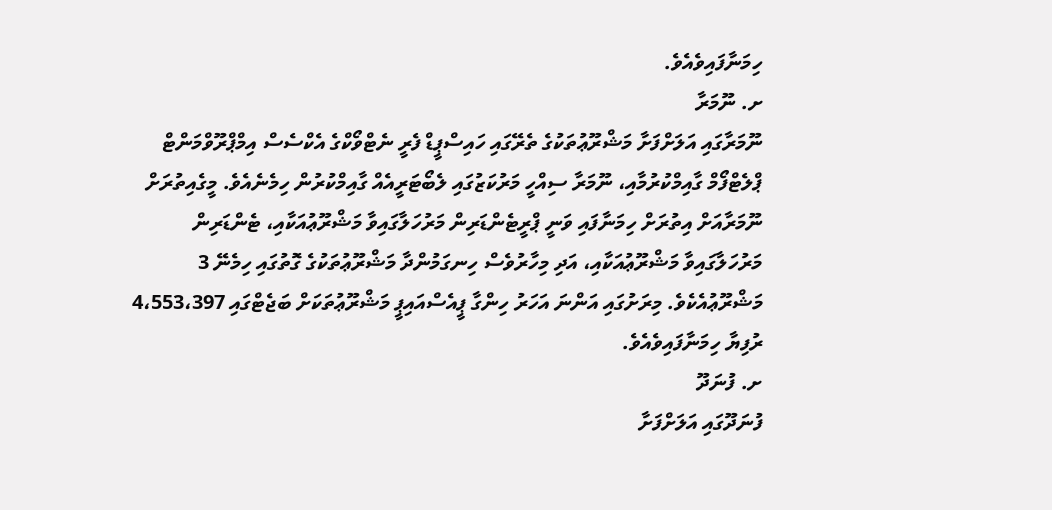ހިމަނާފައިވެއެވެ.
ށ. ނޫމަރާ
ނޫމަރާގައި އަލަށްފަށާ މަޝްރޫޢުތަކުގެ ތެރޭގައި ހައިސްޕީޑް ފެރީ ނެޓްވޯކްގެ އެކްސެސް އިމްޕްރޫވްމަންޓް ޕްލެޓްފޯމް ގާއިމްކުރުމާއި، ނޫމަރާ ސިއްހީ މަރުކަޒުގައި ލެބޯޓަރީއެއް ގާއިމްކުރުން ހިމެނެއެވެ. މީގެއިތުރަށް ނޫމަރާއަށް އިތުރަށް ހިމަނާފައި ވަނީ ޕްރީޓެންޑަރިން މަރުހަލާގައިވާ މަޝްރޫޢުއަކާއި، ޓެންޑަރިން މަރުހަލާގައިވާ މަޝްރޫޢުއަކާއި، އަދި މިހާރުވެސް ހިނގަމުންދާ މަޝްރޫޢުތަކުގެ ގޮތުގައި ހިމެނޭ 3 މަޝްރޫޢުއެކެވެ. މިރަށުގައި އަންނަ އަހަރު ހިންގާ ޕީއެސްއައިޕީ މަޝްރޫޢުތަކަށް ބަޖެޓްގައި 4،553،397 ރުފިޔާ ހިމަނާފައިވެއެވެ.
ށ. ފުނަދޫ
ފުނަދޫގައި އަލަށްފަށާ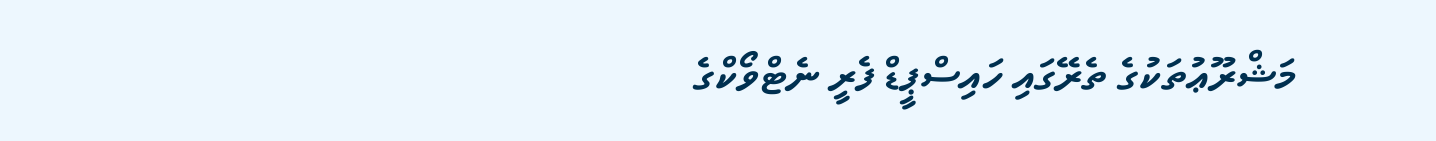މަޝްރޫޢުތަކުގެ ތެރޭގައި ހައިސްޕީޑް ފެރީ ނެޓްވޯކްގެ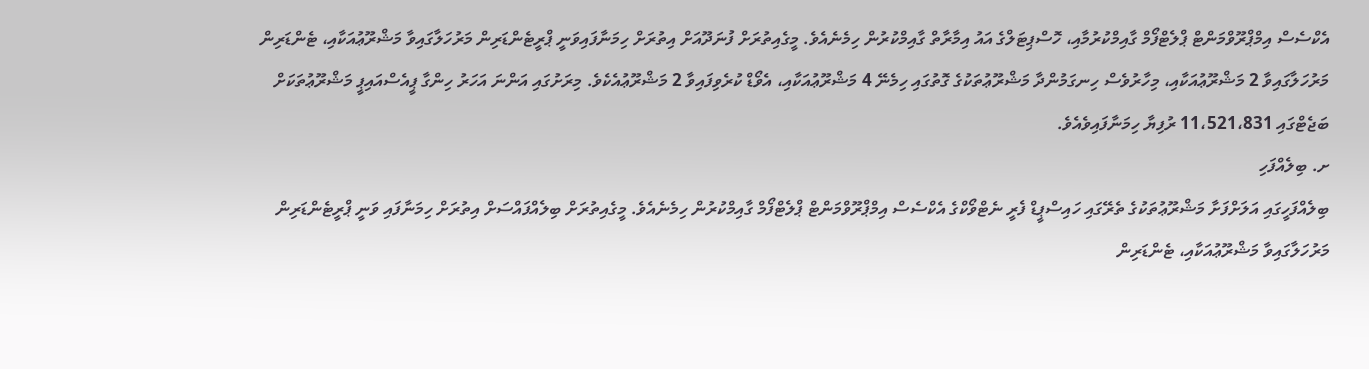އެކްސެސް އިމްޕްރޫވްމަންޓް ޕްލެޓްފޯމް ގާއިމްކުރުމާއި، ހޮސްޕިޓަލްގެ އައު އިމާރާތް ގާއިމްކުރުން ހިމެނެއެވެ. މީގެއިތުރަށް ފުނަދޫއަށް އިތުރަށް ހިމަނާފައިވަނީ ޕްރީޓެންޑަރިން މަރުހަލާގައިވާ މަޝްރޫޢުއަކާއި، ޓެންޑަރިން މަރުހަލާގައިވާ 2 މަޝްރޫޢުއަކާއި، މިހާރުވެސް ހިނގަމުންދާ މަޝްރޫޢުތަކުގެ ގޮތުގައި ހިމެނޭ 4 މަޝްރޫޢުއަކާއި، އެވޯޑް ކުރެވިފައިވާ 2 މަޝްރޫޢުއެކެވެ. މިރަށުގައި އަންނަ އަހަރު ހިންގާ ޕީއެސްއައިޕީ މަޝްރޫޢުތަކަށް ބަޖެޓްގައި 11،521،831 ރުފިޔާ ހިމަނާފައިވެއެވެ.
ށ. ބިލެއްފަހި
ބިލެއްފަހީގައި އަލަށްފަށާ މަޝްރޫޢުތަކުގެ ތެރޭގައި ހައިސްޕީޑް ފެރީ ނެޓްވޯކްގެ އެކްސެސް އިމްޕްރޫވްމަންޓް ޕްލެޓްފޯމް ގާއިމްކުރުން ހިމެނެއެވެ. މީގެއިތުރަށް ބިލެއްފައްސަށް އިތުރަށް ހިމަނާފައި ވަނީ ޕްރީޓެންޑަރިން މަރުހަލާގައިވާ މަޝްރޫޢުއަކާއި، ޓެންޑަރިން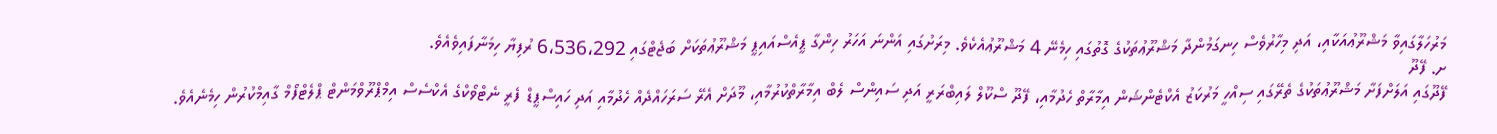މަރުހަލާގައިވާ މަޝްރޫޢުއަކާއި، އަދި މިހާރުވެސް ހިނގަމުންދާ މަޝްރޫޢުތަކުގެ ގޮތުގައި ހިމެނޭ 4 މަޝްރޫޢުއެކެވެ. މިރަށުގައި އަންނަ އަހަރު ހިންގާ ޕީއެސްއައިޕީ މަޝްރޫޢުތަކަށް ބަޖެޓްގައި 6،536،292 ރުފިޔާ ހިމަނާފައިވެއެވެ.
ށ. ފޭދޫ
ފޭދޫގައި އަލަށްފަށާ މަޝްރޫޢުތަކުގެ ތެރޭގައި ސިއްހީ މަރުކަޒު އެކްޓެންޝަން އިމާރާތް ހެދުމާއި، ފޭދޫ ސްކޫލް ލައިބްރަރީ އަދި ސައިންސް ލެބް އިމާރާތްކުރުމާއި، މޫދަށް އެރޭ ސަރަހައްދެއް ހެދުމާއި އަދި ހައިސްޕީޑް ފެރީ ނެޓްވޯކްގެ އެކްސެސް އިމްޕްރޫވްމަންޓް ޕްލެޓްފޯމް ގާއިމްކުރުން ހިމެނެއެވެ.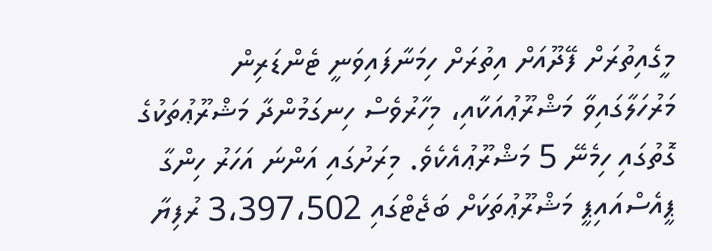މީގެއިތުރަށް ފޭދޫއަށް އިތުރަށް ހިމަނާފައިވަނީ ޓެންޑަރިން މަރުހަލާގައިވާ މަޝްރޫޢުއަކާއި، މިހާރުވެސް ހިނގަމުންދާ މަޝްރޫޢުތަކުގެ ގޮތުގައި ހިމެނޭ 5 މަޝްރޫޢުއެކެވެ. މިރަށުގައި އަންނަ އަހަރު ހިންގާ ޕީއެސްއައިޕީ މަޝްރޫޢުތަކަށް ބަޖެޓްގައި 3،397،502 ރުފިޔާ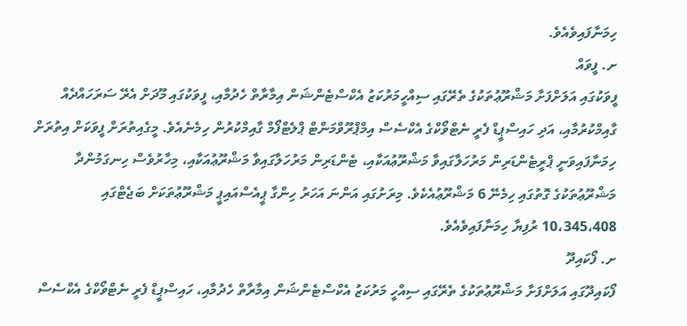ހިމަނާފައިވެއެވެ.
ށ. ފީވައް
ފީވަކުގައި އަލަށްފަށާ މަޝްރޫޢުތަކުގެ ތެރޭގައި ސިއްހީމަރުކަޒު އެކްސްޓެންޝަން އިމާރާތް ހެދުމާއި، ފީވަކުގައި މޫދަށް އެރޭ ސަރަހައްދެއް ގާއިމްކުރުމާއި، އަދި ހައިސްޕީޑް ފެރީ ނެޓްވޯކްގެ އެކްސެސް އިމްޕްރޫވްމަންޓް ޕްލެޓްފޯމް ގާއިމްކުރުން ހިމެނެއެވެ. މީގެއިތުރަށް ފީވަކަށް އިތުރަށް ހިމަނާފައިވަނީ ޕްރީޓެންޑަރިން މަރުހަލާގައިވާ މަޝްރޫޢުއަކާއި، ޓެންޑަރިން މަރުހަލާގައިވާ މަޝްރޫޢުއަކާއި، މިހާރުވެސް ހިނގަމުންދާ މަޝްރޫޢުތަކުގެ ގޮތުގައި ހިމެނޭ 6 މަޝްރޫޢުއެކެވެ. މިރަށުގައި އަންނަ އަހަރު ހިންގާ ޕީއެސްއައިޕީ މަޝްރޫޢުތަކަށް ބަޖެޓްގައި 10،345،408 ރުފިޔާ ހިމަނާފައިވެއެވެ.
ށ. ފޯކައިދޫ
ފޯކައިދޫގައި އަލަށްފަށާ މަޝްރޫޢުތަކުގެ ތެރޭގައި ސިއްހީ މަރުކަޒު އެކްސްޓެންޝަން އިމާރާތް ހެދުމާއި، ހައިސްޕީޑް ފެރީ ނެޓްވޯކްގެ އެކްސެސް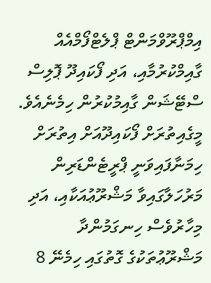އިމްޕްރޫވްމަންޓް ޕްލެޓްފޯމްއެއް ގާއިމްކުރުމާއި، އަދި ފޯކައިދޫ ޕޮލިސް ސްޓޭޝަން ގާއިމުކުރުން ހިމެނެއެވެ. މީގެއިތުރަށް ފޯކައިދޫއަށް އިތުރަށް ހިމަނާފައިވަނީ ޕްރީޓެންޑަރިން މަރުހަލާގައިވާ މަޝްރޫޢުއަކާއި، އަދި މިހާރުވެސް ހިނގަމުންދާ މަޝްރޫޢުތަކުގެ ގޮތުގައި ހިމެނޭ 8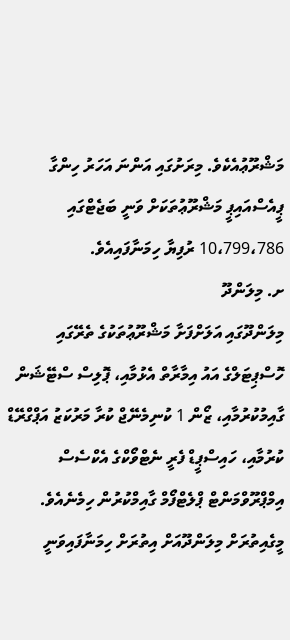މަޝްރޫޢުއެކެވެ. މިރަށުގައި އަންނަ އަހަރު ހިންގާ ޕީއެސްއައިޕީ މަޝްރޫޢުތަކަށް ވަނީ ބަޖެޓްގައި 10،799،786 ރުފިޔާ ހިމަނާފައިއެވެ.
ށ. މިލަންދޫ
މިލަންދޫގައި އަލަށްފަށާ މަޝްރޫޢުތަކުގެ ތެރޭގައި ހޮސްޕިޓަލްގެ އައު އިމާރާތް އެޅުމާއި، ޕޮލިސް ސްޓޭޝަން ގާއިމުކުރުމާއި، ޒޯން 1 ކުނިމެނޭޖް ކުރާ މަރުކަޒު އަޕްގްރޭޑް ކުރުމާއި، ހައިސްޕީޑް ފެރީ ނެޓްވޯކްގެ އެކްސެސް އިމްޕްރޫވްމަންޓް ޕްލެޓްފޯމް ގާއިމްކުރުން ހިމެނެއެވެ. މީގެއިތުރަށް މިލަންދޫއަށް އިތުރަށް ހިމަނާފައިވަނީ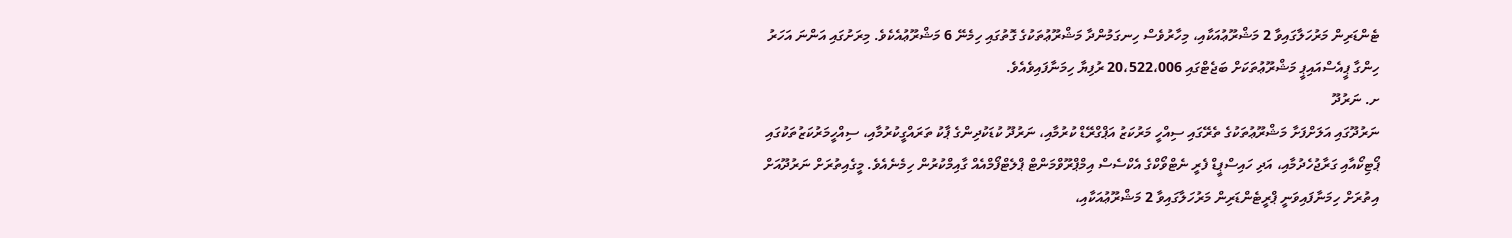ޓެންޑަރިން މަރުހަލާގައިވާ 2 މަޝްރޫޢުއަކާއި، މިހާރުވެސް ހިނގަމުންދާ މަޝްރޫޢުތަކުގެ ގޮތުގައި ހިމެނޭ 6 މަޝްރޫޢުއެކެވެ. މިރަށުގައި އަންނަ އަހަރު ހިންގާ ޕީއެސްއައިޕީ މަޝްރޫޢުތަކަށް ބަޖެޓްގައި 20،522،006 ރުފިޔާ ހިމަނާފައިވެއެވެ.
ށ. ނަރުދޫ
ނަރުދޫގައި އަލަށްފަށާ މަޝްރޫޢުތަކުގެ ތެރޭގައި ސިއްހީ މަރުކަޒު އަޕްގްރޭޑް ކުރުމާއި، ނަރުދޫ ކުޑަކުދިންގެ ޕާކު ތަރައްގީކުރުމާއި، ސިއްހީމަރުކަޒުތަކުގައި ޕޯޓިކޯއާއި ގަރާޖުހެދުމާއި، އަދި ހައިސްޕީޑް ފެރީ ނެޓްވޯކްގެ އެކްސެސް އިމްޕްރޫވްމަންޓް ޕްލެޓްފޯމްއެއް ގާއިމްކުރުން ހިމެނެއެވެ. މީގެއިތުރަށް ނަރުދޫއަށް އިތުރަށް ހިމަނާފައިވަނީ ޕްރީޓެންޑަރިން މަރުހަލާގައިވާ 2 މަޝްރޫޢުއަކާއި،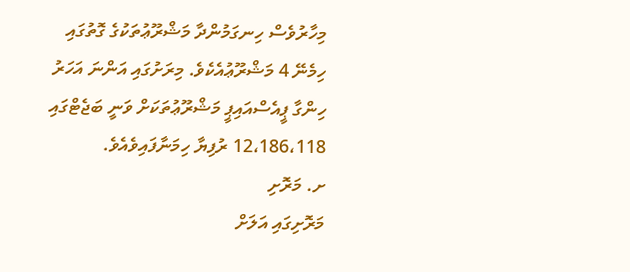މިހާރުވެސް ހިނގަމުންދާ މަޝްރޫޢުތަކުގެ ގޮތުގައި ހިމެނޭ 4 މަޝްރޫޢުއެކެވެ. މިރަށުގައި އަންނަ އަހަރު ހިންގާ ޕީއެސްއައިޕީ މަޝްރޫޢުތަކަށް ވަނީ ބަޖެޓްގައި 12،186،118 ރުފިޔާ ހިމަނާފައިވެއެވެ.
ށ. މަރޮށި
މަރޮށިގައި އަލަށް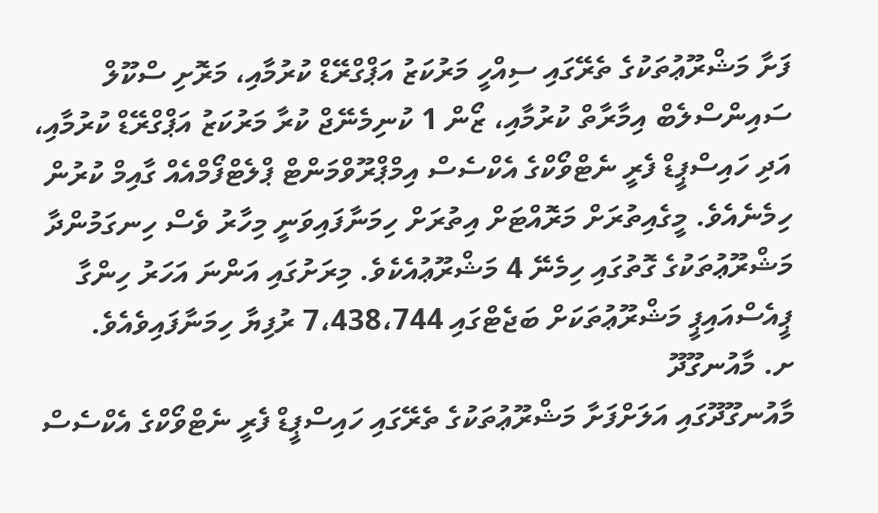ފަށާ މަޝްރޫޢުތަކުގެ ތެރޭގައި ސިއްހީ މަރުކަޒު އަޕްގްރޭޑް ކުރުމާއި، މަރޮށި ސްކޫލް ސައިންސްލެބް އިމާރާތް ކުރުމާއި، ޒޯން 1 ކުނިމެނޭޖް ކުރާ މަރުކަޒު އަޕްގްރޭޑް ކުރުމާއި، އަދި ހައިސްޕީޑް ފެރީ ނެޓްވޯކްގެ އެކްސެސް އިމްޕްރޫވްމަންޓް ޕްލެޓްފޯމްއެއް ގާއިމް ކުރުން ހިމެނެއެވެ. މީގެއިތުރަށް މަރޮއްޓަށް އިތުރަށް ހިމަނާފައިވަނީ މިހާރު ވެސް ހިނގަމުންދާ މަޝްރޫޢުތަކުގެ ގޮތުގައި ހިމެނޭ 4 މަޝްރޫޢުއެކެވެ. މިރަށުގައި އަންނަ އަހަރު ހިންގާ ޕީއެސްއައިޕީ މަޝްރޫޢުތަކަށް ބަޖެޓްގައި 7،438،744 ރުފިޔާ ހިމަނާފައިވެއެވެ.
ށ. މާއުނގޫދޫ
މާއުނގޫދޫގައި އަލަށްފަށާ މަޝްރޫޢުތަކުގެ ތެރޭގައި ހައިސްޕީޑް ފެރީ ނެޓްވޯކްގެ އެކްސެސް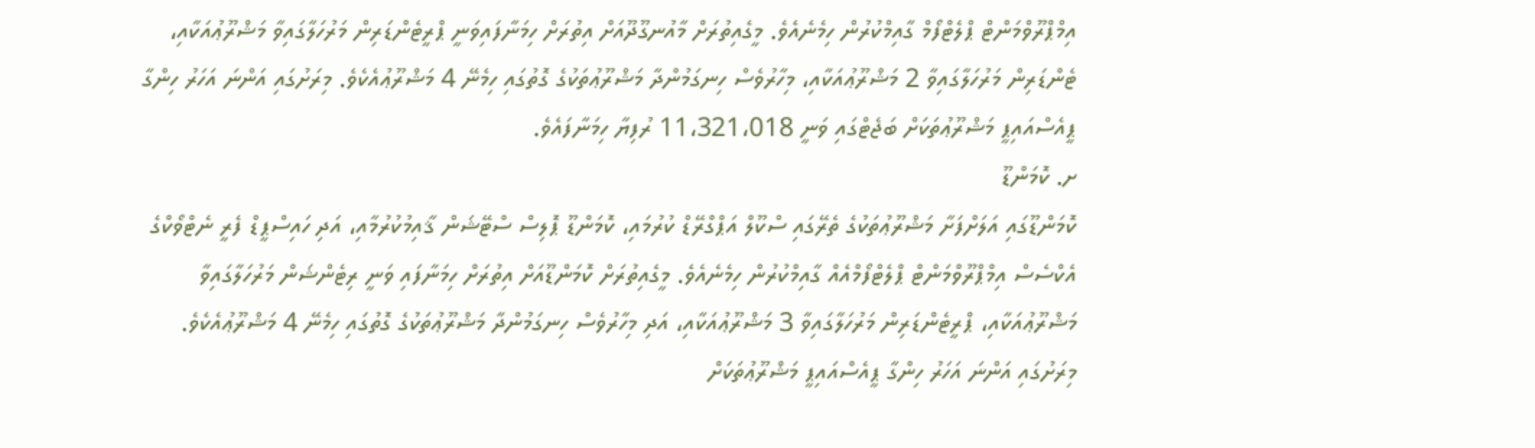އިމްޕްރޫވްމަންޓް ޕްލެޓްފޯމް ގާއިމްކުރުން ހިމެނެއެވެ. މީގެއިތުރަށް މާއުނގޫދޫއަށް އިތުރަށް ހިމަނާފައިވަނީ ޕްރީޓެންޑަރިން މަރުހަލާގައިވާ މަޝްރޫޢުއަކާއި، ޓެންޑަރިން މަރުހަލާގައިވާ 2 މަޝްރޫޢުއަކާއި، މިހާރުވެސް ހިނގަމުންދާ މަޝްރޫޢުތަކުގެ ގޮތުގައި ހިމެނޭ 4 މަޝްރޫޢުއެކެވެ. މިރަށުގައި އަންނަ އަހަރު ހިންގާ ޕީއެސްއައިޕީ މަޝްރޫޢުތަކަށް ބަޖެޓްގައި ވަނީ 11،321،018 ރުފިޔާ ހިމަނާފައެވެ.
ށ. ކޮމަންޑޫ
ކޮމަންޑޫގައި އަލަށްފަށާ މަޝްރޫޢުތަކުގެ ތެރޭގައި ސްކޫލް އަޕްގްރޭޑް ކުރުމައި، ކޮމަންޑޫ ޕޮލިސް ސްޓޭޝަން ޤާއިމުކުރުމާއި، އަދި ހައިސްޕީޑް ފެރީ ނެޓްވޯކްގެ އެކްސެސް އިމްޕްރޫވްމަންޓް ޕްލެޓްފޯމްއެއް ގާއިމްކުރުން ހިމެނެއެވެ. މީގެއިތުރަށް ކޮމަންޑޫއަށް އިތުރަށް ހިމަނާފައި ވަނީ ރިޓެންޝަން މަރުހަލާގައިވާ މަޝްރޫޢުއަކާއި، ޕްރީޓެންޑަރިން މަރުހަލާގައިވާ 3 މަޝްރޫޢުއަކާއި، އަދި މިހާރުވެސް ހިނގަމުންދާ މަޝްރޫޢުތަކުގެ ގޮތުގައި ހިމެނޭ 4 މަޝްރޫޢުއެކެވެ. މިރަށުގައި އަންނަ އަހަރު ހިންގާ ޕީއެސްއައިޕީ މަޝްރޫޢުތަކަށް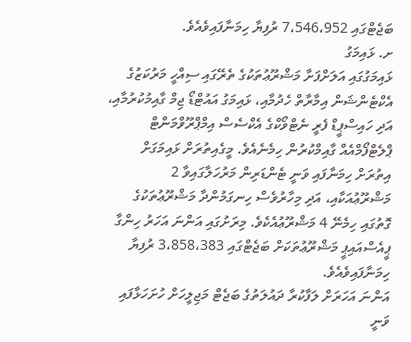ބަޖެޓްގައި 7،546،952 ރުފިޔާ ހިމަނާފައިވެއެވެ.
ށ. ޅައިމަގު
ޅައިމަގުގައި އަލަށްފަށާ މަޝްރޫޢުތަކުގެ ތެރޭގައި ސިއްހީ މަރުކަޒުގެ އެކްޓެންޝަން އިމާރާތް ހެދުމާއި، ޅައިމަގު އައުޓްޑޯ ޖިމް ގާއިމުކުރުމާއި، އަދި ހައިސްޕީޑް ފެރީ ނެޓްވޯކްގެ އެކްސެސް އިމްޕްރޫވްމަންޓް ޕްލެޓްފޯމްއެއް ގާއިމްކުރުން ހިމެނެއެވެ. މީގެއިތުރަށް ޅައިމަގަށް އިތުރަށް ހިމަނާފައި ވަނީ ޓެންޑަރިން މަރުހަލާގައިވާ 2 މަޝްރޫޢުއަކާއި، އަދި މިހާރުވެސް ހިނގަމުންދާ މަޝްރޫޢުތަކުގެ ގޮތުގައި ހިމެނޭ 4 މަޝްރޫޢުއެކެވެ. މިރަށުގައި އަންނަ އަހަރު ހިންގާ ޕީއެސްއައިޕީ މަޝްރޫޢުތަކަށް ބަޖެޓްގައި 3،858،383 ރުފިޔާ ހިމަނާފައިވެއެވެ.
އަންނަ އަހަރަށް ލަފާކުރާ ދައުލަތުގެ ބަޖެޓް މަޖިލީހަށް ހުށަހަޅާފައި ވަނީ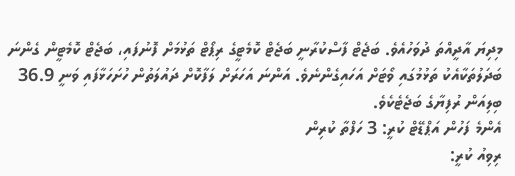މިދިޔަ އާދީއްތަ ދުވަހުއެވެ. ބަޖެޓް ފާސްކުރާނީ ބަޖެޓް ކޮމެޓީގެ ރިޕޯޓް ތަޅުމަށް ފޮނުފައި، ބަޖެޓް ކޮމެޓީން ގެންނަ ބަދަލުތަކާއެކު ތަޅުމުގައި ވޯޓަށް އަހައިގެންނެވެ. އަންނަ އަހަރަށް ލަފާކޮށް ދައުލަތުން ހުށަހަޅާފައި ވަނީ 36.9 ބިލިއަން ރުފިޔާގެ ބަޖެޓެކެވެ.
އެންމެ ފަހުން އަޕްޑޭޓް ކުރީ: 3 ހަފްތާ ކުރިން
ރިވިއު ކުރީ: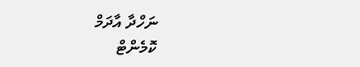ނަހްދާ އާދަމް
ކޮމެންޓް